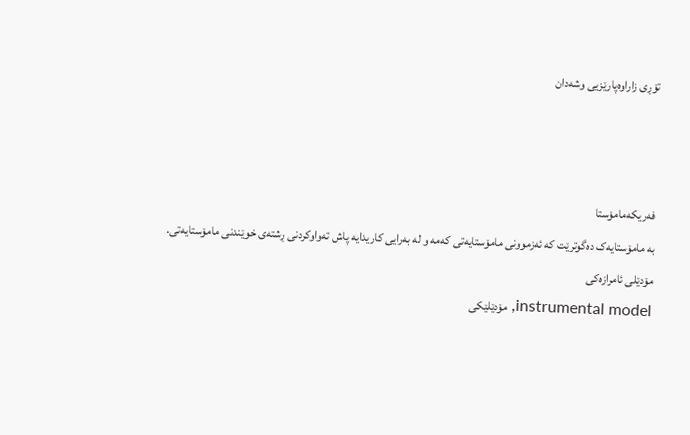تۆڕی زاراوەپارێزیی وشەدان



فەریکەمامۆستا
بە مامۆستایەک دەگوترێت کە ئەزموونی مامۆستایەتی کەمە و لە بەرایی کاریدایە پاش تەواوکردنی ڕشتەی خوێندنی مامۆستایەتی.
مۆدێلی ئامرازەکی
instrumental model, مۆدێلێکی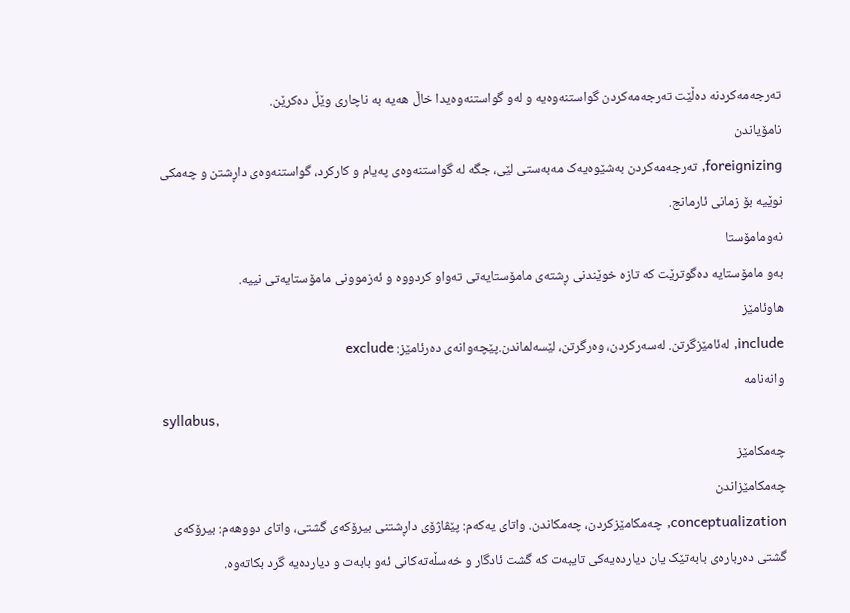تەرجەمەکردنە دەڵێت تەرجەمەکردن گواستنەوەیە و لەو گواستنەوەیدا خاڵ هەیە بە ناچاری وێڵ دەکرێن.
نامۆیاندن
foreignizing, تەرجەمەکردن بەشێوەیەک مەبەستی لێی، جگە لە گواستنەوەی پەیام و کارکرد، گواستنەوەی داڕشتن و چەمکی نوێیە بۆ زمانی ئارمانج.
نەومامۆستا
بەو مامۆستایە دەگوترێت کە تازە خوێندنی ڕشتەی مامۆستایەتی تەواو کردووە و ئەزموونی مامۆستایەتی نییە.
هاوئامێز
include, لەئامێزگرتن. لەسەرکردن، وەرگرتن، لێسەلماندن.پێچەوانەی دەرئامێز: exclude
وانەنامە
syllabus,
چەمکامێز
چەمکامێزاندن
conceptualization, چەمکامێزکردن، چەمکاندن. واتای یەکەم: پێڤاژۆی داڕشتنی بیرۆکەی گشتی، واتای دووهەم: بیرۆکەی گشتی دەربارەی بابەتێک یان دیاردەیەکی تایبەت کە گشت ئادگار و خەسڵەتەکانی ئەو بابەت و دیاردەیە گرد بکاتەوە.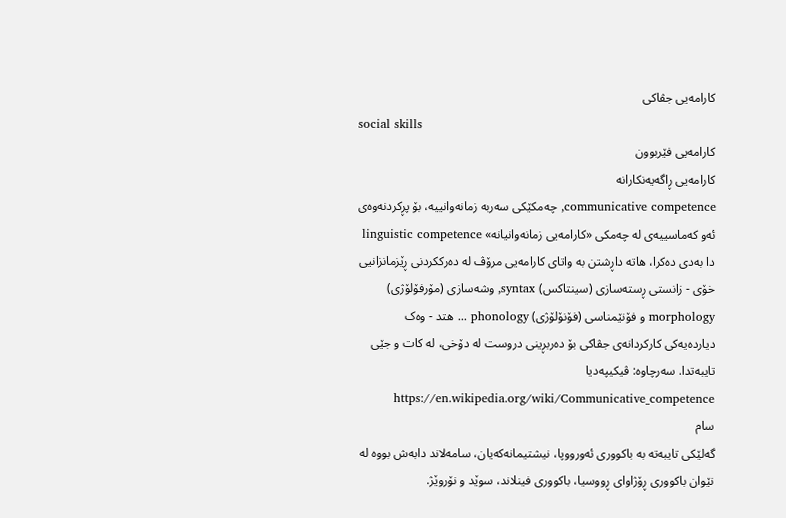کارامەیی جڤاکی
social skills
کارامەیی فێربوون
کارامەیی ڕاگەیەنکارانە
communicative competence, چەمکێکی سەربە زمانەوانییە، بۆ پڕکردنەوەی ئەو کەماسییەی لە چەمکی «کارامەیی زمانەوانیانە» linguistic competence دا بەدی دەکرا، هاتە داڕشتن بە واتای کارامەیی مرۆڤ لە دەرککردنی ڕێزمانزانیی خۆی - زانستی ڕستەسازی (سینتاکس) syntax, وشەسازی (مۆرفۆلۆژی) morphology و فۆنێمناسی (فۆنۆلۆژی) phonology ... هتد - وەک دیاردەیەکی کارکردانەی جڤاکی بۆ دەربڕینی دروست لە دۆخی، لە کات و جێی تایبەتدا. سەرچاوە: ڤیکیپەدیا https://en.wikipedia.org/wiki/Communicative_competence
سام
گەلێکی تایبەتە بە باکووری ئەورووپا، نیشتیمانەکەیان، سامەلاند دابەش بووە لە نێوان باکووری ڕۆژاوای ڕووسیا، باکووری فینلاند، سوێد و نۆروێژ.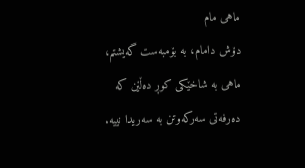ماهی مام
دۆش دامام، بە بۆمبەست گەیشتم، ماهی بە شاخێکی کوڕ دەڵێن کە دەرفەتی سەرکەوتن بە سەریدا نییە.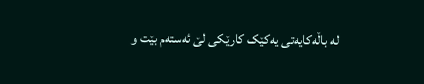لە باڵەکایەتی یەکێک کارێکی لێ ئەستەم بێت و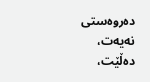دەروەستی نەیەت، دەڵێت،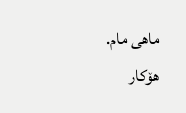ماهی مام.
هۆکار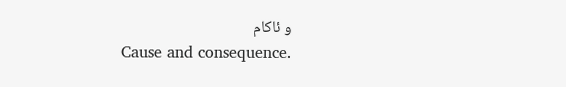و ئاکام
Cause and consequence.